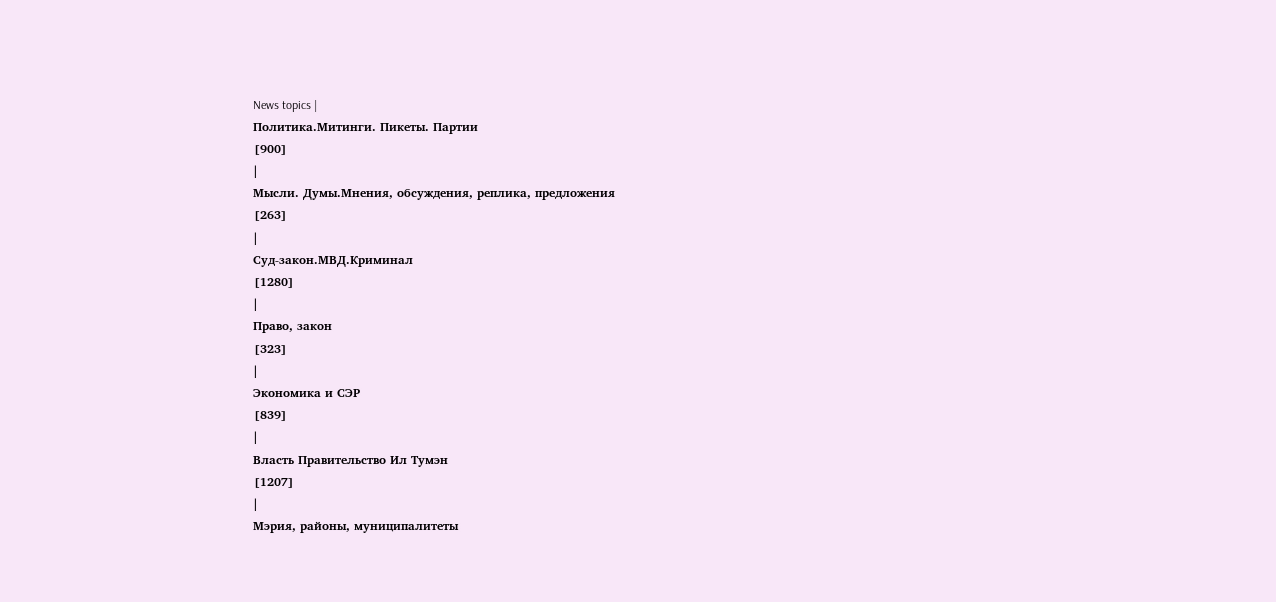News topics |
Политика.Митинги. Пикеты. Партии
[900]
|
Мысли. Думы.Мнения, обсуждения, реплика, предложения
[263]
|
Суд-закон.МВД.Криминал
[1280]
|
Право, закон
[323]
|
Экономика и СЭР
[839]
|
Власть Правительство Ил Тумэн
[1207]
|
Мэрия, районы, муниципалитеты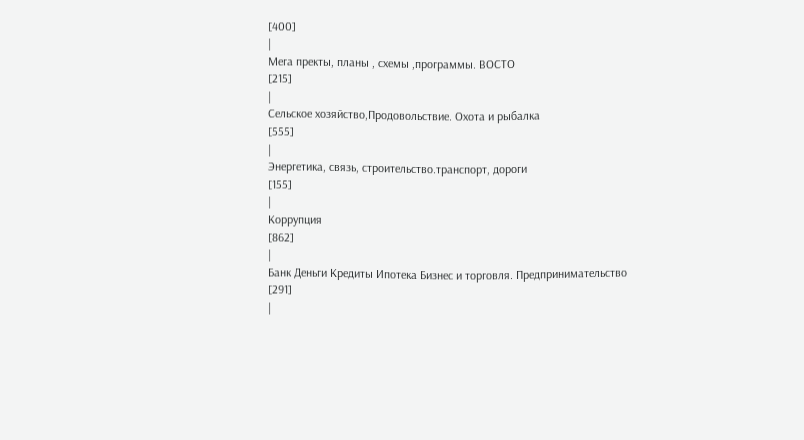[400]
|
Мега пректы, планы , схемы ,программы. ВОСТО
[215]
|
Сельское хозяйство,Продовольствие. Охота и рыбалка
[555]
|
Энергетика, связь, строительство.транспорт, дороги
[155]
|
Коррупция
[862]
|
Банк Деньги Кредиты Ипотека Бизнес и торговля. Предпринимательство
[291]
|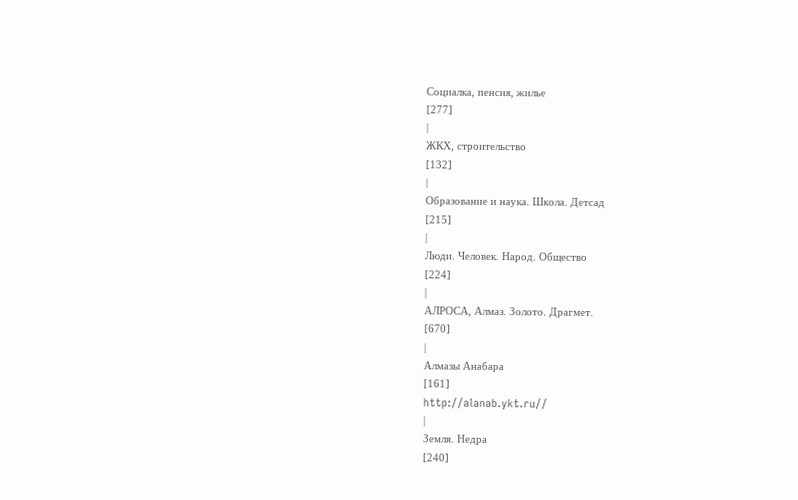Социалка, пенсия, жилье
[277]
|
ЖКХ, строительство
[132]
|
Образование и наука. Школа. Детсад
[215]
|
Люди. Человек. Народ. Общество
[224]
|
АЛРОСА, Алмаз. Золото. Драгмет.
[670]
|
Алмазы Анабара
[161]
http://alanab.ykt.ru//
|
Земля. Недра
[240]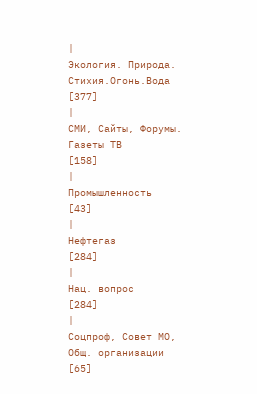|
Экология. Природа. Стихия.Огонь.Вода
[377]
|
СМИ, Сайты, Форумы. Газеты ТВ
[158]
|
Промышленность
[43]
|
Нефтегаз
[284]
|
Нац. вопрос
[284]
|
Соцпроф, Совет МО, Общ. организации
[65]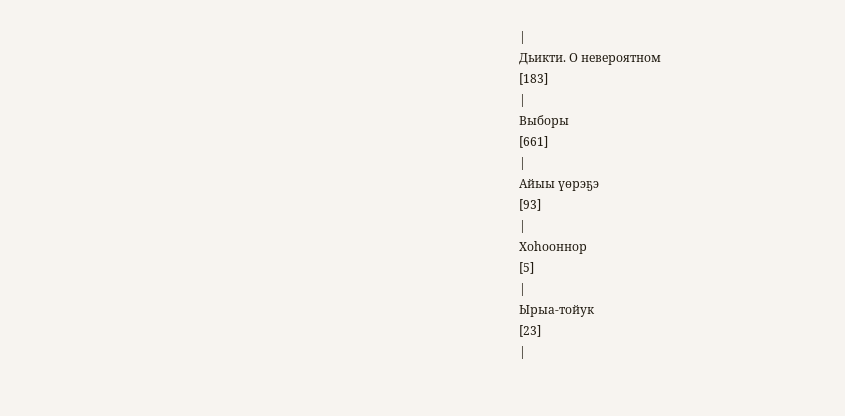|
Дьикти. О невероятном
[183]
|
Выборы
[661]
|
Айыы үөрэҕэ
[93]
|
Хоһооннор
[5]
|
Ырыа-тойук
[23]
|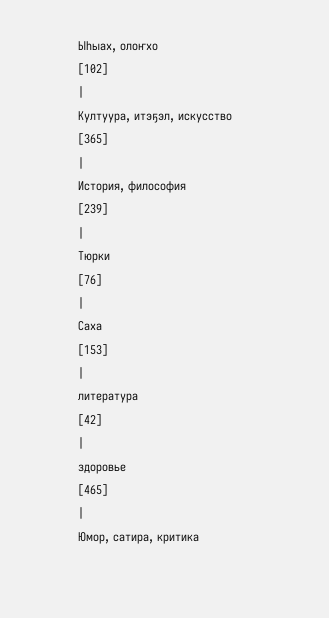Ыһыах, олоҥхо
[102]
|
Култуура, итэҕэл, искусство
[365]
|
История, философия
[239]
|
Тюрки
[76]
|
Саха
[153]
|
литература
[42]
|
здоровье
[465]
|
Юмор, сатира, критика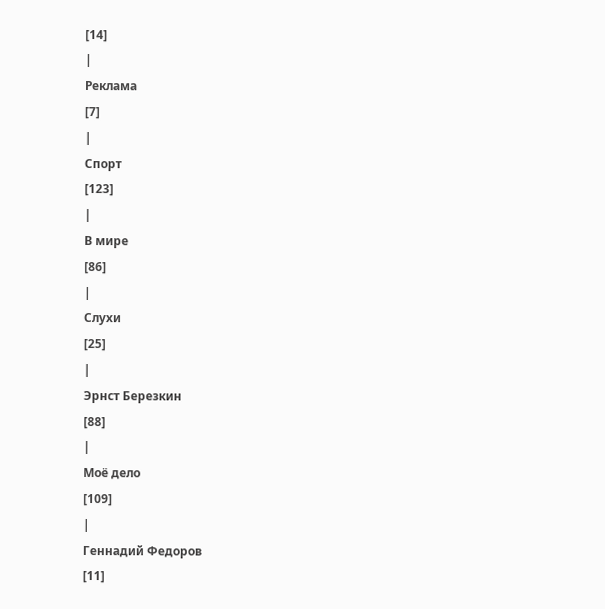[14]
|
Реклама
[7]
|
Спорт
[123]
|
В мире
[86]
|
Слухи
[25]
|
Эрнст Березкин
[88]
|
Моё дело
[109]
|
Геннадий Федоров
[11]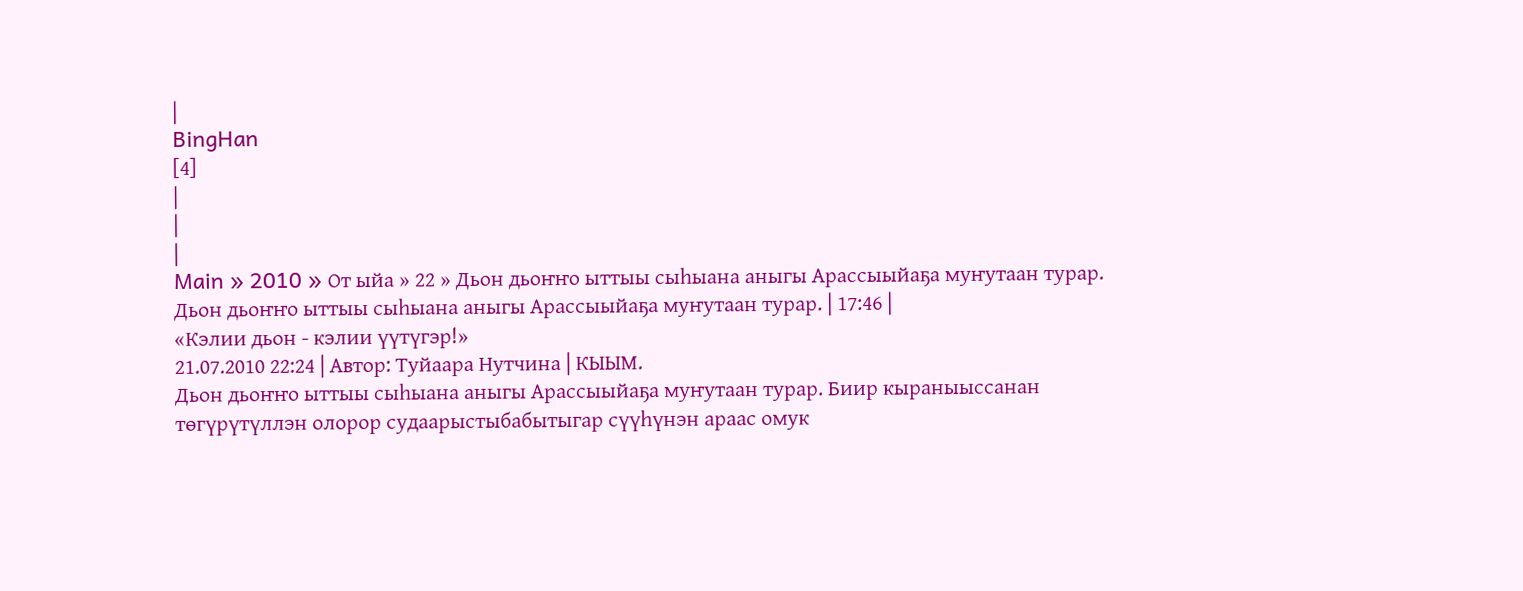|
BingHan
[4]
|
|
|
Main » 2010 » От ыйа » 22 » Дьон дьоҥҥо ыттыы сыһыана аныгы Арассыыйаҕа муҥутаан турар.
Дьон дьоҥҥо ыттыы сыһыана аныгы Арассыыйаҕа муҥутаан турар. | 17:46 |
«Кэлии дьон - кэлии үүтүгэр!»
21.07.2010 22:24 | Автор: Туйаара Нутчина | КЫЫМ.
Дьон дьоҥҥо ыттыы сыһыана аныгы Арассыыйаҕа муҥутаан турар. Биир кыраныыссанан төгүрүтүллэн олорор судаарыстыбабытыгар сүүһүнэн араас омук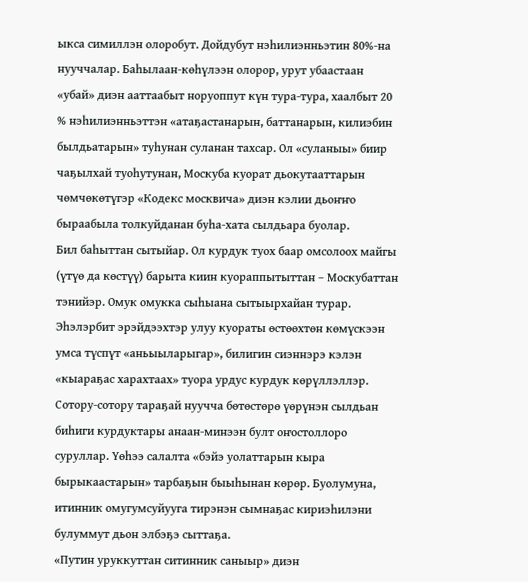ыкса симиллэн олоробут. Дойдубут нэһилиэнньэтин 80%-на нууччалар. Баһылаан-көһүлээн олорор, урут убаастаан «убай» диэн ааттаабыт норуоппут күн тура-тура, хаалбыт 20 % нэһилиэнньэттэн «атаҕастанарын, баттанарын, килиэбин былдьатарын» туһунан суланан тахсар. Ол «суланыы» биир чаҕылхай туоһутунан, Москуба куорат дьокутааттарын чөмчөкөтүгэр «Кодекс москвича» диэн кэлии дьоҥҥо быраабыла толкуйданан буһа-хата сылдьара буолар.
Бил баһыттан сытыйар. Ол курдук туох баар омсолоох майгы (үтүө да көстүү) барыта киин куораппытыттан – Москубаттан тэнийэр. Омук омукка сыһыана сытыырхайан турар. Эһэлэрбит эрэйдээхтэр улуу куораты өстөөхтөн көмүскээн умса түспүт «аньыыларыгар», билигин сиэннэрэ кэлэн «кыараҕас харахтаах» туора урдус курдук көрүллэллэр. Сотору-сотору тараҕай нуучча бөтөстөрө үөрүнэн сылдьан биһиги курдуктары анаан-минээн булт оҥостоллоро суруллар. Үөһээ салалта «бэйэ уолаттарын кыра бырыкаастарын» тарбаҕын быыһынан көрөр. Буолумуна, итинник омугумсуйууга тирэнэн сымнаҕас кириэһилэни булуммут дьон элбэҕэ сыттаҕа.
«Путин уруккуттан ситинник саныыр» диэн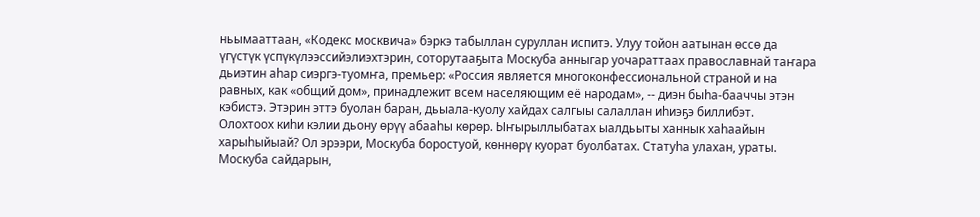ньымааттаан, «Кодекс москвича» бэркэ табыллан суруллан испитэ. Улуу тойон аатынан өссө да үгүстүк үспүкүлээссийэлиэхтэрин, соторутааҕыта Москуба анныгар уочараттаах православнай таҥара дьиэтин аһар сиэргэ-туомҥа, премьер: «Россия является многоконфессиональной страной и на равных, как «общий дом», принадлежит всем населяющим её народам», -- диэн быһа-бааччы этэн кэбистэ. Этэрин эттэ буолан баран, дьыала-куолу хайдах салгыы салаллан иһиэҕэ биллибэт.
Олохтоох киһи кэлии дьону өрүү абааһы көрөр. Ыҥырыллыбатах ыалдьыты ханнык хаһаайын харыһыйыай? Ол эрээри, Москуба боростуой, көннөрү куорат буолбатах. Статуһа улахан, ураты. Москуба сайдарын,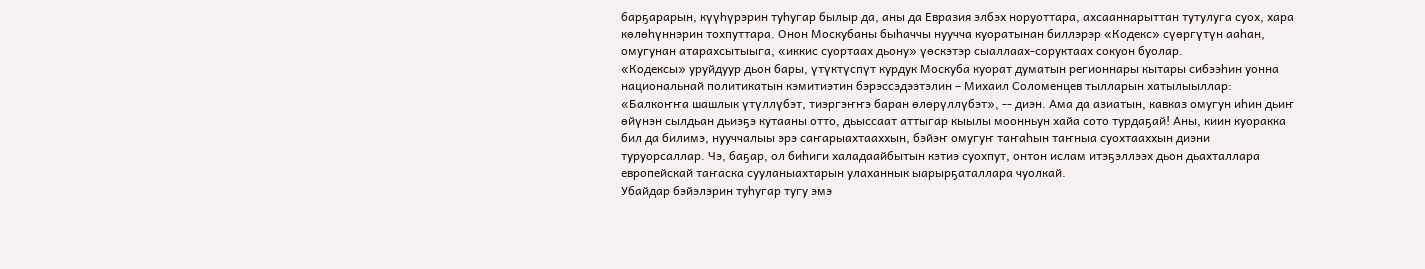барҕарарын, күүһүрэрин туһугар былыр да, аны да Евразия элбэх норуоттара, ахсааннарыттан тутулуга суох, хара көлөһүннэрин тохпуттара. Онон Москубаны быһаччы нуучча куоратынан биллэрэр «Кодекс» сүөргүтүн ааһан, омугунан атарахсытыыга, «иккис суортаах дьону» үөскэтэр сыаллаах-соруктаах сокуон буолар.
«Кодексы» уруйдуур дьон бары, үтүктүспүт курдук Москуба куорат думатын регионнары кытары сибээһин уонна национальнай политикатын кэмитиэтин бэрэссэдээтэлин – Михаил Соломенцев тылларын хатылыыллар: «Балкоҥҥа шашлык үтүллүбэт, тиэргэҥҥэ баран өлөрүллүбэт», -- диэн. Ама да азиатын, кавказ омугун иһин дьиҥ өйүнэн сылдьан дьиэҕэ кутааны отто, дьыссаат аттыгар кыылы моонньун хайа сото турдаҕай! Аны, киин куоракка бил да билимэ, нууччалыы эрэ саҥарыахтааххын, бэйэҥ омугуҥ таҥаһын таҥныа суохтааххын диэни туруорсаллар. Чэ, баҕар, ол биһиги халадаайбытын кэтиэ суохпут, онтон ислам итэҕэллээх дьон дьахталлара европейскай таҥаска сууланыахтарын улаханнык ыарырҕаталлара чуолкай.
Убайдар бэйэлэрин туһугар тугу эмэ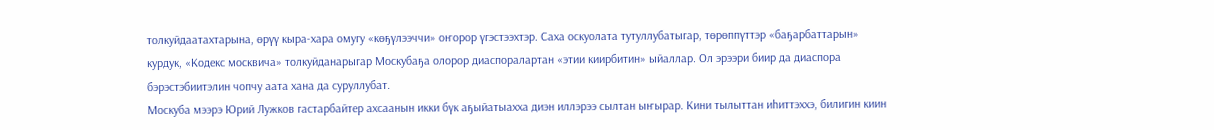толкуйдаатахтарына, өрүү кыра-хара омугу «көҕүлээччи» оҥорор үгэстээхтэр. Саха оскуолата тутуллубатыгар, төрөппүттэр «баҕарбаттарын» курдук, «Кодекс москвича» толкуйданарыгар Москубаҕа олорор диаспоралартан «этии киирбитин» ыйаллар. Ол эрээри биир да диаспора бэрэстэбиитэлин чопчу аата хана да суруллубат.
Москуба мээрэ Юрий Лужков гастарбайтер ахсаанын икки бүк аҕыйатыахха диэн иллэрээ сылтан ыҥырар. Кини тылыттан иһиттэххэ, билигин киин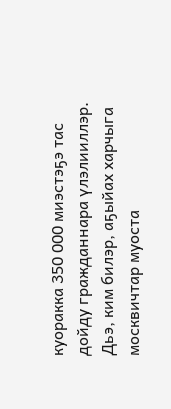куоракка 350 000 миэстэҕэ тас дойду гражданнара үлэлииллэр. Дьэ, ким билэр, аҕыйах харчыга москвичтар муоста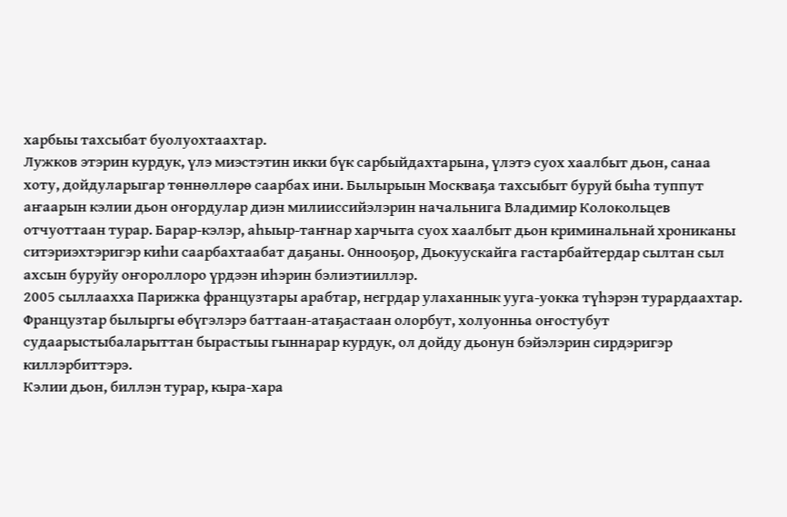харбыы тахсыбат буолуохтаахтар.
Лужков этэрин курдук, үлэ миэстэтин икки бүк сарбыйдахтарына, үлэтэ суох хаалбыт дьон, санаа хоту, дойдуларыгар төннөллөрө саарбах ини. Былырыын Москваҕа тахсыбыт буруй быһа туппут аҥаарын кэлии дьон оҥордулар диэн милииссийэлэрин начальнига Владимир Колокольцев отчуоттаан турар. Барар-кэлэр, аһыыр-таҥнар харчыта суох хаалбыт дьон криминальнай хрониканы ситэриэхтэригэр киһи саарбахтаабат даҕаны. Оннооҕор, Дьокуускайга гастарбайтердар сылтан сыл ахсын буруйу оҥороллоро үрдээн иһэрин бэлиэтииллэр.
2005 сыллаахха Парижка французтары арабтар, негрдар улаханнык ууга-уокка түһэрэн турардаахтар. Французтар былыргы өбүгэлэрэ баттаан-атаҕастаан олорбут, холуонньа оҥостубут судаарыстыбаларыттан бырастыы гыннарар курдук, ол дойду дьонун бэйэлэрин сирдэригэр киллэрбиттэрэ.
Кэлии дьон, биллэн турар, кыра-хара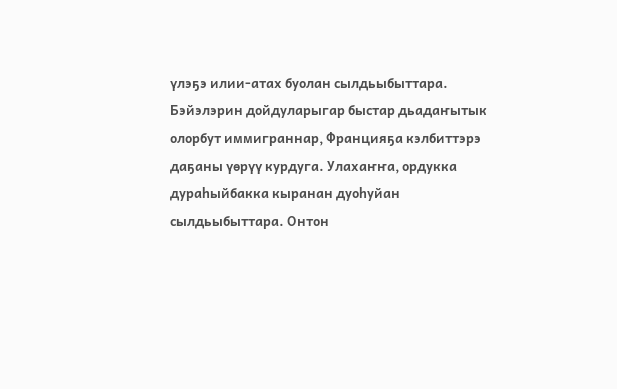үлэҕэ илии-атах буолан сылдьыбыттара. Бэйэлэрин дойдуларыгар быстар дьадаҥытык олорбут иммиграннар, Францияҕа кэлбиттэрэ даҕаны үөрүү курдуга. Улахаҥҥа, ордукка дураһыйбакка кыранан дуоһуйан сылдьыбыттара. Онтон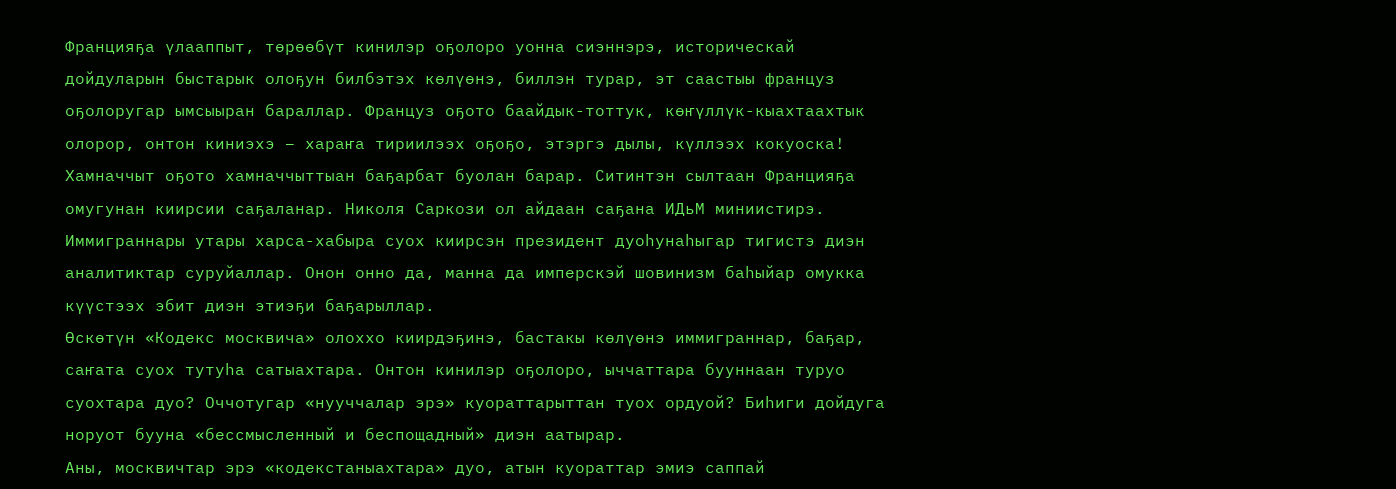Францияҕа үлааппыт, төрөөбүт кинилэр оҕолоро уонна сиэннэрэ, историческай дойдуларын быстарык олоҕун билбэтэх көлүөнэ, биллэн турар, эт саастыы француз оҕолоругар ымсыыран бараллар. Француз оҕото баайдык-тоттук, көҥүллүк-кыахтаахтык олорор, онтон киниэхэ – хараҥа тириилээх оҕоҕо, этэргэ дылы, күллээх кокуоска! Хамначчыт оҕото хамначчыттыан баҕарбат буолан барар. Ситинтэн сылтаан Францияҕа омугунан киирсии саҕаланар. Николя Саркози ол айдаан саҕана ИДьМ миниистирэ. Иммиграннары утары харса-хабыра суох киирсэн президент дуоһунаһыгар тигистэ диэн аналитиктар суруйаллар. Онон онно да, манна да имперскэй шовинизм баһыйар омукка күүстээх эбит диэн этиэҕи баҕарыллар.
Өскөтүн «Кодекс москвича» олоххо киирдэҕинэ, бастакы көлүөнэ иммиграннар, баҕар, саҥата суох тутуһа сатыахтара. Онтон кинилэр оҕолоро, ыччаттара бууннаан туруо суохтара дуо? Оччотугар «нууччалар эрэ» куораттарыттан туох ордуой? Биһиги дойдуга норуот бууна «бессмысленный и беспощадный» диэн аатырар.
Аны, москвичтар эрэ «кодекстаныахтара» дуо, атын куораттар эмиэ саппай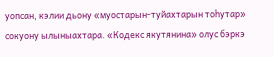уопсан, кэлии дьону «муостарын-туйахтарын тоһутар» сокуону ылыныахтара. «Кодекс якутянина» олус бэркэ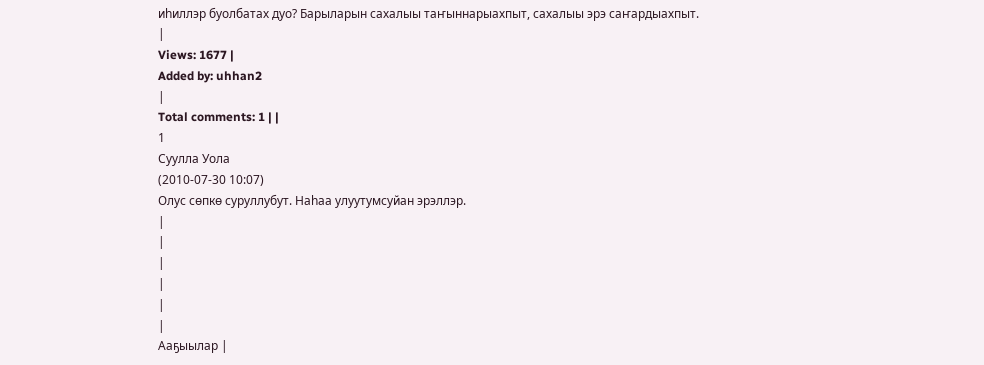иһиллэр буолбатах дуо? Барыларын сахалыы таҥыннарыахпыт, сахалыы эрэ саҥардыахпыт.
|
Views: 1677 |
Added by: uhhan2
|
Total comments: 1 | |
1
Суулла Уола
(2010-07-30 10:07)
Олус сөпкө суруллубут. Наһаа улуутумсуйан эрэллэр.
|
|
|
|
|
|
Ааҕыылар |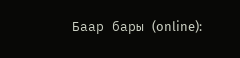Баар бары (online):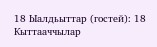18 Ыалдьыттар (гостей): 18 Кыттааччылар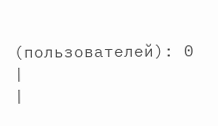(пользователей): 0 |
|